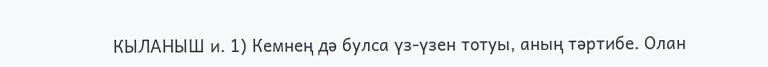КЫЛАНЫШ и. 1) Кемнең дә булса үз-үзен тотуы, аның тәртибе. Олан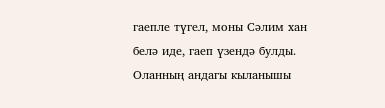гаепле түгел, моны Сәлим хан белә иде, гаеп үзендә булды. Оланның андагы кыланышы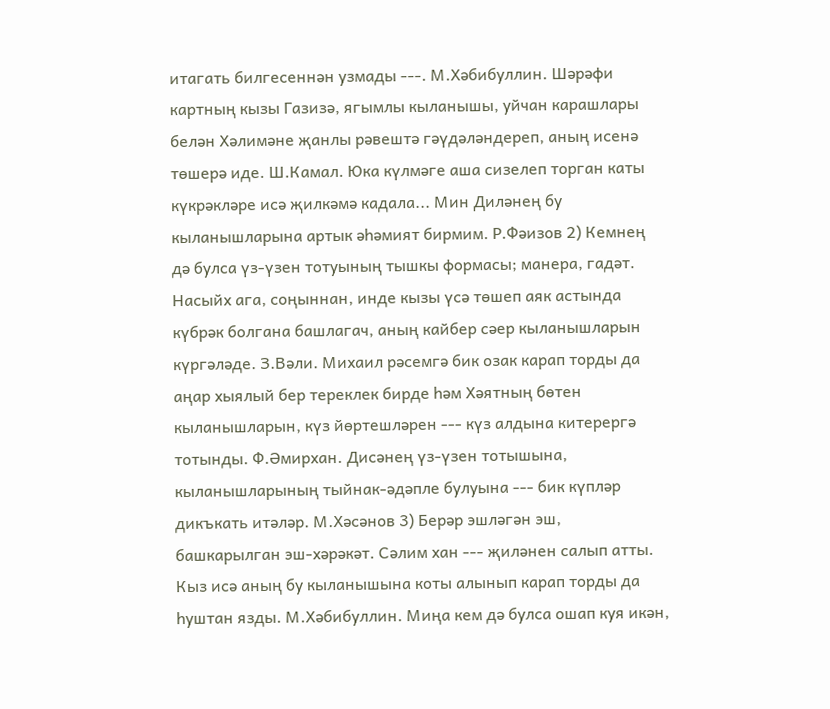итагать билгесеннән узмады ---. М.Хәбибуллин. Шәрәфи картның кызы Газизә, ягымлы кыланышы, уйчан карашлары белән Хәлимәне җанлы рәвештә гәүдәләндереп, аның исенә төшерә иде. Ш.Камал. Юка күлмәге аша сизелеп торган каты күкрәкләре исә җилкәмә кадала... Мин Диләнең бу кыланышларына артык әһәмият бирмим. Р.Фәизов 2) Кемнең дә булса үз-үзен тотуының тышкы формасы; манера, гадәт. Насыйх ага, соңыннан, инде кызы үсә төшеп аяк астында күбрәк болгана башлагач, аның кайбер сәер кыланышларын күргәләде. З.Вәли. Михаил рәсемгә бик озак карап торды да аңар хыялый бер тереклек бирде һәм Хәятның бөтен кыланышларын, күз йөртешләрен --- күз алдына китерергә тотынды. Ф.Әмирхан. Дисәнең үз-үзен тотышына, кыланышларының тыйнак-әдәпле булуына --- бик күпләр дикъкать итәләр. М.Хәсәнов 3) Берәр эшләгән эш, башкарылган эш-хәрәкәт. Сәлим хан --- җиләнен салып атты. Кыз исә аның бу кыланышына коты алынып карап торды да һуштан язды. М.Хәбибуллин. Миңа кем дә булса ошап куя икән,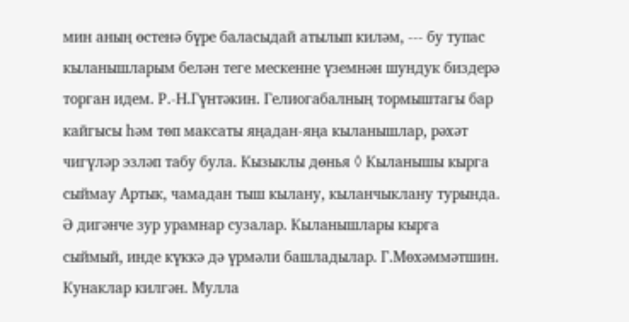мин аның өстенә бүре баласыдай атылып киләм, --- бу тупас кыланышларым белән теге мескенне үземнән шундук биздерә торган идем. Р.-Н.Гүнтәкин. Гелиогабалның тормыштагы бар кайгысы һәм төп максаты яңадан-яңа кыланышлар, рәхәт чигүләр эзләп табу була. Кызыклы дөнья ◊ Кыланышы кырга сыймау Артык, чамадан тыш кылану, кыланчыклану турында. Ә дигәнче зур урамнар сузалар. Кыланышлары кырга сыймый, инде күккә дә үрмәли башладылар. Г.Мөхәммәтшин. Кунаклар килгән. Мулла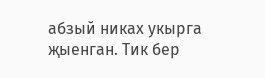абзый никах укырга җыенган. Тик бер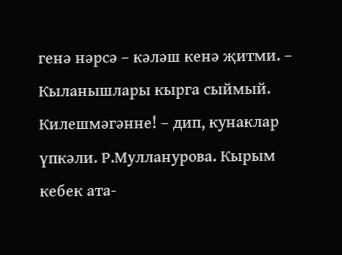генә нәрсә – кәләш кенә җитми. – Кыланышлары кырга сыймый. Килешмәгәнне! – дип, кунаклар үпкәли. Р.Мулланурова. Кырым кебек ата-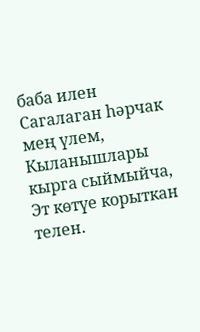баба илен Сагалаган һәрчак мең үлем, Кыланышлары кырга сыймыйча, Эт көтүе корыткан телен.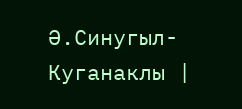Ә.Синугыл-Куганаклы |